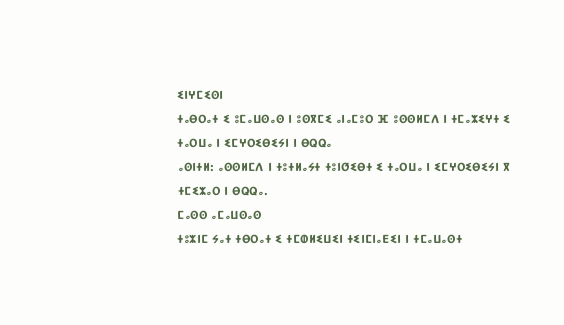ⵉⵏⵖⵎⵉⵙⵏ
ⵜⴰⴱⵔⴰⵜ ⵉ ⵓⵎⴰⵡⵙⴰⵙ ⵏ ⵓⵙⴳⵎⵉ ⴰⵏⴰⵎⵓⵔ ⴼ ⵓⵙⵙⵍⵎⴷ ⵏ ⵜⵎⴰⵣⵉⵖⵜ ⵉ ⵜⴰⵔⵡⴰ ⵏ ⵉⵎⵖⵔⵉⴱⵉⵢⵏ ⵏ ⴱⵕⵕⴰ
ⴰⵙⵏⵜⵍ: ⴰⵙⵙⵍⵎⴷ ⵏ ⵜⵓⵜⵍⴰⵢⵜ ⵜⵓⵏⵚⵉⴱⵜ ⵉ ⵜⴰⵔⵡⴰ ⵏ ⵉⵎⵖⵔⵉⴱⵉⵢⵏ ⴳ ⵜⵎⵉⵣⴰⵔ ⵏ ⴱⵕⵕⴰ.
ⵎⴰⵙⵙ ⴰⵎⴰⵡⵙⴰⵙ
ⵜⵓⵣⵏⵎ ⵢⴰⵜ ⵜⴱⵔⴰⵜ ⵉ ⵜⵎⵀⵍⵉⵡⵉⵏ ⵜⵉⵏⵎⵏⴰⴹⵉⵏ ⵏ ⵜⵎⴰⵡⴰⵙⵜ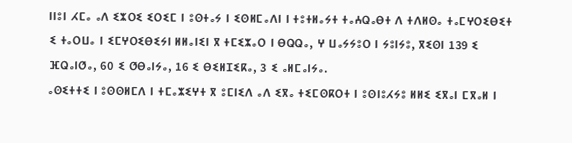ⵏⵏⵓⵏ ⵃⵎⴰ ⴰⴷ ⵉⵣⵔⵉ ⵉⵔⵉⵎ ⵏ ⵓⵙⵜⴰⵢ ⵏ ⵉⵙⵍⵎⴰⴷⵏ ⵏ ⵜⵓⵜⵍⴰⵢⵜ ⵜⴰⵄⵕⴰⴱⵜ ⴷ ⵜⴷⵍⵙⴰ ⵜⴰⵎⵖⵔⵉⴱⵉⵜ ⵉ ⵜⴰⵔⵡⴰ ⵏ ⵉⵎⵖⵔⵉⴱⵉⵢⵏ ⵍⵍⴰⵏⵉⵏ ⴳ ⵜⵎⵉⵣⴰⵔ ⵏ ⴱⵕⵕⴰ, ⵖ ⵡⴰⵢⵢⵓⵔ ⵏ ⵢⵓⵏⵢⵓ, ⴳⵉⵙⵏ 139 ⵉ ⴼⵕⴰⵏⵚⴰ, 60 ⵉ ⵚⴱⴰⵏⵢⴰ, 16 ⵉ ⴱⵉⵍⵊⵉⴽⴰ, 3 ⵉ ⴰⵍⵎⴰⵏⵢⴰ.
ⴰⵙⵉⵜⵜⵉ ⵏ ⵓⵙⵙⵍⵎⴷ ⵏ ⵜⵎⴰⵣⵉⵖⵜ ⴳ ⵓⵎⵏⵉⴷ ⴰⴷ ⵉⴳⴰ ⵜⵉⵎⵙⴽⵔⵜ ⵏ ⵓⵙⵏⵓⵃⵢⵓ ⵍⵍⵉ ⵉⴳⴰⵏ ⵎⴳⴰⵍ ⵏ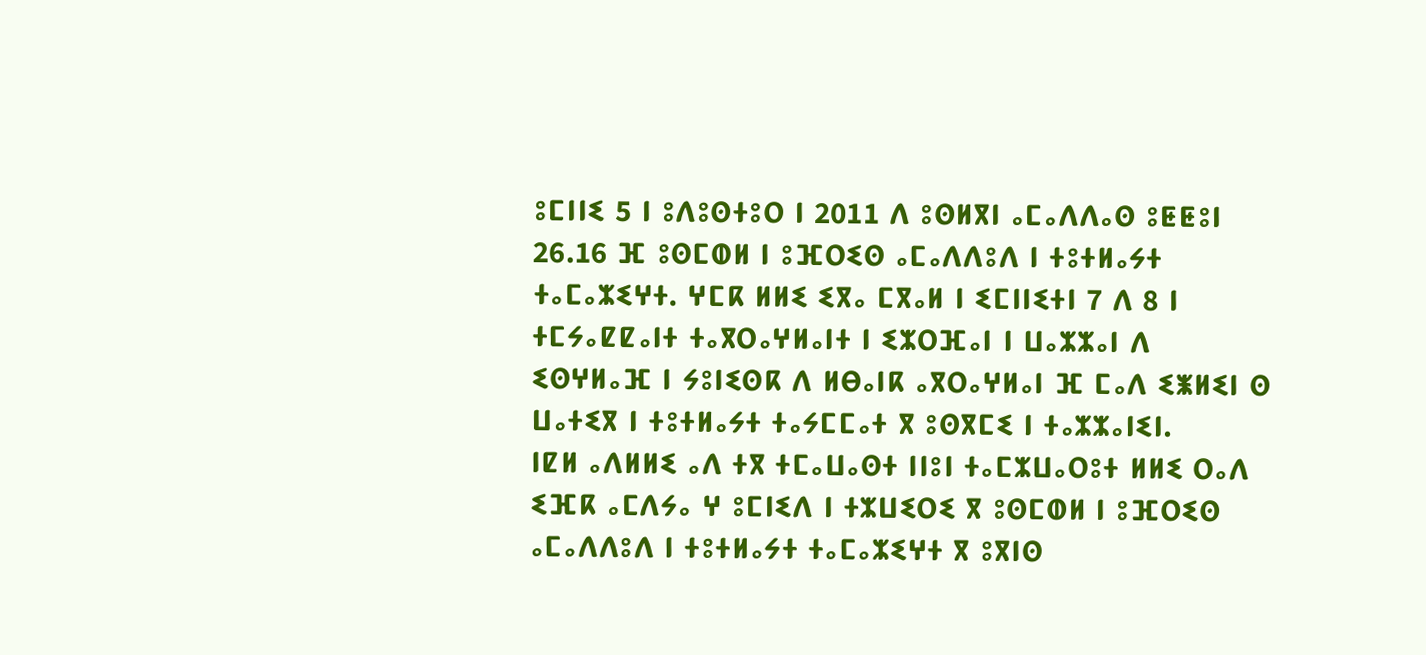ⵓⵎⵏⵏⵉ 5 ⵏ ⵓⴷⵓⵙⵜⵓⵔ ⵏ 2011 ⴷ ⵓⵙⵍⴳⵏ ⴰⵎⴰⴷⴷⴰⵙ ⵓⵟⵟⵓⵏ 26.16 ⴼ ⵓⵙⵎⵀⵍ ⵏ ⵓⴼⵔⵉⵙ ⴰⵎⴰⴷⴷⵓⴷ ⵏ ⵜⵓⵜⵍⴰⵢⵜ ⵜⴰⵎⴰⵣⵉⵖⵜ. ⵖⵎⴽ ⵍⵍⵉ ⵉⴳⴰ ⵎⴳⴰⵍ ⵏ ⵉⵎⵏⵏⵉⵜⵏ 7 ⴷ 8 ⵏ ⵜⵎⵢⴰⵇⵇⴰⵏⵜ ⵜⴰⴳⵔⴰⵖⵍⴰⵏⵜ ⵏ ⵉⵣⵔⴼⴰⵏ ⵏ ⵡⴰⵣⵣⴰⵏ ⴷ ⵉⵙⵖⵍⴰⴼ ⵏ ⵢⵓⵏⵉⵙⴽ ⴷ ⵍⴱⴰⵏⴽ ⴰⴳⵔⴰⵖⵍⴰⵏ ⴼ ⵎⴰⴷ ⵉⵥⵍⵉⵏ ⵙ ⵡⴰⵜⵉⴳ ⵏ ⵜⵓⵜⵍⴰⵢⵜ ⵜⴰⵢⵎⵎⴰⵜ ⴳ ⵓⵙⴳⵎⵉ ⵏ ⵜⴰⵣⵣⴰⵏⵉⵏ.
ⵏⵇⵍ ⴰⴷⵍⵍⵉ ⴰⴷ ⵜⴳ ⵜⵎⴰⵡⴰⵙⵜ ⵏⵏⵓⵏ ⵜⴰⵎⵣⵡⴰⵔⵓⵜ ⵍⵍⵉ ⵔⴰⴷ ⵉⴼⴽ ⴰⵎⴷⵢⴰ ⵖ ⵓⵎⵏⵉⴷ ⵏ ⵜⵣⵡⵉⵔⵉ ⴳ ⵓⵙⵎⵀⵍ ⵏ ⵓⴼⵔⵉⵙ ⴰⵎⴰⴷⴷⵓⴷ ⵏ ⵜⵓⵜⵍⴰⵢⵜ ⵜⴰⵎⴰⵣⵉⵖⵜ ⴳ ⵓⴳⵏⵙ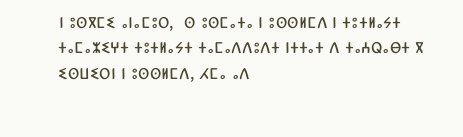ⵏ ⵓⵙⴳⵎⵉ ⴰⵏⴰⵎⵓⵔ,  ⵙ ⵓⵙⵎⴰⵜⴰ ⵏ ⵓⵙⵙⵍⵎⴷ ⵏ ⵜⵓⵜⵍⴰⵢⵜ ⵜⴰⵎⴰⵣⵉⵖⵜ ⵜⵓⵜⵍⴰⵢⵜ ⵜⴰⵎⴰⴷⴷⵓⴷⵜ ⵏⵜⵜⴰⵜ ⴷ ⵜⴰⵄⵕⴰⴱⵜ ⴳ ⵉⵙⵡⵉⵔⵏ ⵏ ⵓⵙⵙⵍⵎⴷ, ⵃⵎⴰ ⴰⴷ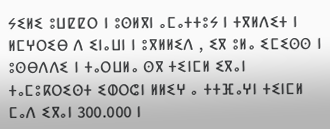ⵢⵉⵍⵉ ⵓⵡⵇⵇⵔ ⵏ ⵓⵙⵍⴳⵏ ⴰⵎⴰⵜⵜⵓⵢ ⵏ ⵜⴳⵍⴷⵉⵜ ⵏ ⵍⵎⵖⵔⵉⴱ ⴷ ⵉⵏⴰⵡⵏ ⵏ ⵓⴳⵍⵍⵉⴷ , ⵉⴳ ⵓⵍⴰ ⵉⵎⵉⵙⵙ ⵏ ⵓⵙⴱⴷⴷⵉ ⵏ ⵜⴰⵔⵡⵍⴰ ⵙⴳ ⵜⵉⵏⵎⵍ ⵉⴳⴰⵏ ⵜⴰⵎⵓⴽⵔⵉⵙⵜ ⵉⵀⵔⵛⵏ ⵍⵍⵉⵖ ⴰ ⵜⵜⴼⴰⵖⵏ ⵜⵉⵏⵎⵍ ⵎⴰⴷ ⵉⴳⴰⵏ 300.000 ⵏ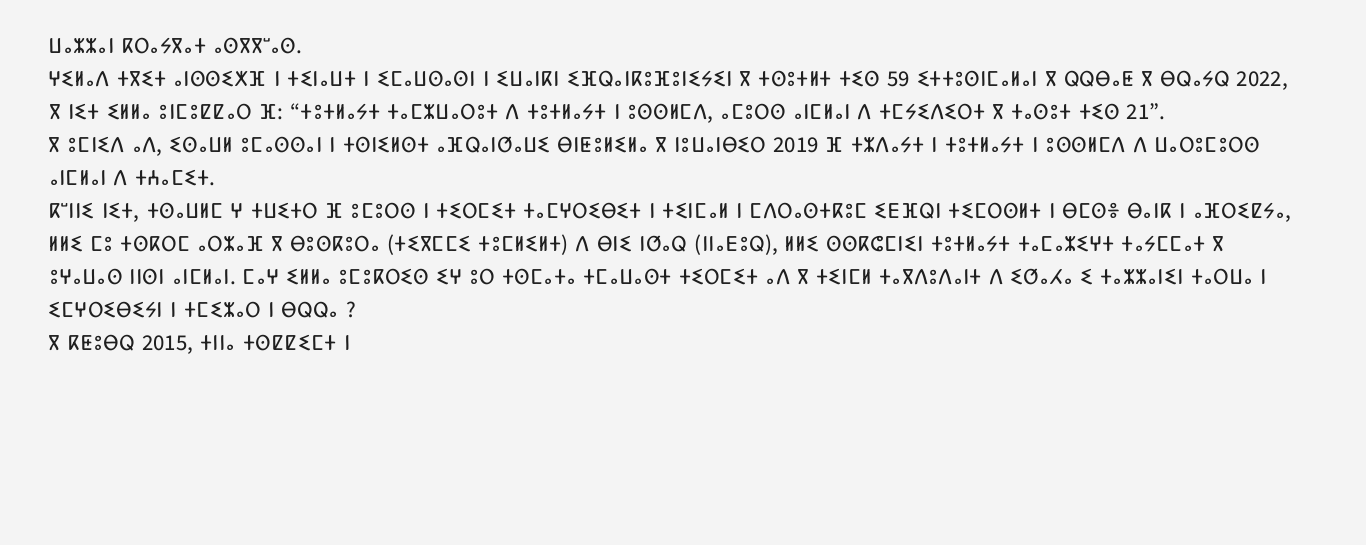ⵡⴰⵣⵣⴰⵏ ⴽⵔⴰⵢⴳⴰⵜ ⴰⵙⴳⴳⵯⴰⵙ.
ⵖⵉⵍⴰⴷ ⵜⴳⵉⵜ ⴰⵏⵙⵙⵉⵅⴼ ⵏ ⵜⵉⵏⴰⵡⵜ ⵏ ⵉⵎⴰⵡⵙⴰⵙⵏ ⵏ ⵉⵡⴰⵏⴽⵏ ⵉⴼⵕⴰⵏⴽⵓⴼⵓⵏⵉⵢⵉⵏ ⴳ ⵜⵙⵓⵜⵍⵜ ⵜⵉⵙ 59 ⵉⵜⵜⵓⵙⵏⵎⴰⵍⴰⵏ ⴳ ⵕⵕⴱⴰⵟ ⴳ ⴱⵕⴰⵢⵕ 2022, ⴳ ⵏⵉⵜ ⵉⵍⵍⴰ ⵓⵏⵎⵓⵇⵇⴰⵔ ⴼ: “ⵜⵓⵜⵍⴰⵢⵜ ⵜⴰⵎⵣⵡⴰⵔⵓⵜ ⴷ ⵜⵓⵜⵍⴰⵢⵜ ⵏ ⵓⵙⵙⵍⵎⴷ, ⴰⵎⵓⵔⵙ ⴰⵏⵎⵍⴰⵏ ⴷ ⵜⵎⵢⵉⴷⵉⵔⵜ ⴳ ⵜⴰⵙⵓⵜ ⵜⵉⵙ 21”.
ⴳ ⵓⵎⵏⵉⴷ ⴰⴷ, ⵉⵙⴰⵡⵍ ⵓⵎⴰⵙⵙⴰⵏ ⵏ ⵜⵙⵏⵉⵍⵙⵜ ⴰⴼⵕⴰⵏⵚⴰⵡⵉ ⴱⵏⵟⵓⵍⵉⵍⴰ ⴳ ⵏⵓⵡⴰⵏⴱⵉⵔ 2019 ⴼ ⵜⵣⴷⴰⵢⵜ ⵏ ⵜⵓⵜⵍⴰⵢⵜ ⵏ ⵓⵙⵙⵍⵎⴷ ⴷ ⵡⴰⵔⵓⵎⵓⵔⵙ ⴰⵏⵎⵍⴰⵏ ⴷ ⵜⵄⴰⵎⵉⵜ.
ⴽⵯⵏⵏⵉ ⵏⵉⵜ, ⵜⵙⴰⵡⵍⵎ ⵖ ⵜⵡⵉⵜⵔ ⴼ ⵓⵎⵓⵔⵙ ⵏ ⵜⵉⵔⵎⵉⵜ ⵜⴰⵎⵖⵔⵉⴱⵉⵜ ⵏ ⵜⵉⵏⵎⴰⵍ ⵏ ⵎⴷⵔⴰⵙⵜⴽⵓⵎ ⵉⴹⴼⵕⵏ ⵜⵉⵎⵔⵙⵍⵜ ⵏ ⴱⵎⵙⴻ ⴱⴰⵏⴽ ⵏ ⴰⴼⵔⵉⵇⵢⴰ, ⵍⵍⵉ ⵎⵓ ⵜⵙⴽⵔⵎ ⴰⵔⵣⴰⴼ ⴳ ⴱⵓⵙⴽⵓⵔⴰ (ⵜⵉⴳⵎⵎⵉ ⵜⵓⵎⵍⵉⵍⵜ) ⴷ ⴱⵏⵉ ⵏⵚⴰⵕ (ⵏⵏⴰⴹⵓⵕ), ⵍⵍⵉ ⵙⵙⴽⵛⵎⵏⵉⵏ ⵜⵓⵜⵍⴰⵢⵜ ⵜⴰⵎⴰⵣⵉⵖⵜ ⵜⴰⵢⵎⵎⴰⵜ ⴳ ⵓⵖⴰⵡⴰⵙ ⵏⵏⵙⵏ ⴰⵏⵎⵍⴰⵏ. ⵎⴰⵖ ⵉⵍⵍⴰ ⵓⵎⵓⴽⵔⵉⵙ ⵉⵖ ⵓⵔ ⵜⵙⵎⴰⵜⴰ ⵜⵎⴰⵡⴰⵙⵜ ⵜⵉⵔⵎⵉⵜ ⴰⴷ ⴳ ⵜⵉⵏⵎⵍ ⵜⴰⴳⴷⵓⴷⴰⵏⵜ ⴷ ⵉⵚⴰⵃⴰ ⵉ ⵜⴰⵣⵣⴰⵏⵉⵏ ⵜⴰⵔⵡⴰ ⵏ ⵉⵎⵖⵔⵉⴱⵉⵢⵏ ⵏ ⵜⵎⵉⵣⴰⵔ ⵏ ⴱⵕⵕⴰ ?
ⴳ ⴽⵟⵓⴱⵕ 2015, ⵜⵏⵏⴰ ⵜⵙⵇⵇⵉⵎⵜ ⵏ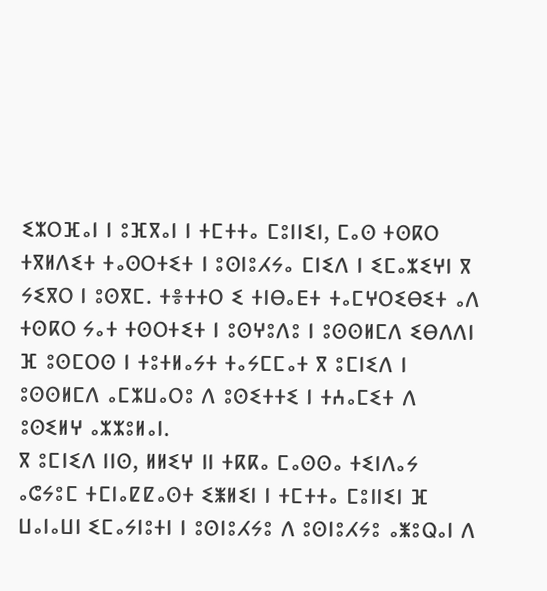ⵉⵣⵔⴼⴰⵏ ⵏ ⵓⴼⴳⴰⵏ ⵏ ⵜⵎⵜⵜⴰ ⵎⵓⵏⵏⵉⵏ, ⵎⴰⵙ ⵜⵙⴽⵔ ⵜⴳⵍⴷⵉⵜ ⵜⴰⵙⵔⵜⵉⵜ ⵏ ⵓⵙⵏⵓⵃⵢⴰ ⵎⵏⵉⴷ ⵏ ⵉⵎⴰⵣⵉⵖⵏ ⴳ ⵢⵉⴳⵔ ⵏ ⵓⵙⴳⵎ. ⵜⴻⵜⵜⵔ ⵉ ⵜⵏⴱⴰⴹⵜ ⵜⴰⵎⵖⵔⵉⴱⵉⵜ ⴰⴷ ⵜⵙⴽⵔ ⵢⴰⵜ ⵜⵙⵔⵜⵉⵜ ⵏ ⵓⵙⵖⵓⴷⵓ ⵏ ⵓⵙⵙⵍⵎⴷ ⵉⴱⴷⴷⵏ ⴼ ⵓⵙⵎⵔⵙ ⵏ ⵜⵓⵜⵍⴰⵢⵜ ⵜⴰⵢⵎⵎⴰⵜ ⴳ ⵓⵎⵏⵉⴷ ⵏ ⵓⵙⵙⵍⵎⴷ ⴰⵎⵣⵡⴰⵔⵓ ⴷ ⵓⵙⵉⵜⵜⵉ ⵏ ⵜⵄⴰⵎⵉⵜ ⴷ ⵓⵙⵉⵍⵖ ⴰⵣⵣⵓⵍⴰⵏ.
ⴳ ⵓⵎⵏⵉⴷ ⵏⵏⵙ, ⵍⵍⵉⵖ ⵏⵏ ⵜⴽⴽⴰ ⵎⴰⵙⵙⴰ ⵜⵉⵏⴷⴰⵢ ⴰⵛⵢⵓⵎ ⵜⵎⵏⴰⵇⵇⴰⵙⵜ ⵉⵥⵍⵉⵏ ⵏ ⵜⵎⵜⵜⴰ ⵎⵓⵏⵏⵉⵏ ⴼ ⵡⴰⵏⴰⵡⵏ ⵉⵎⴰⵢⵏⵓⵜⵏ ⵏ ⵓⵙⵏⵓⵃⵢⵓ ⴷ ⵓⵙⵏⵓⵃⵢⵓ ⴰⵥⵓⵕⴰⵏ ⴷ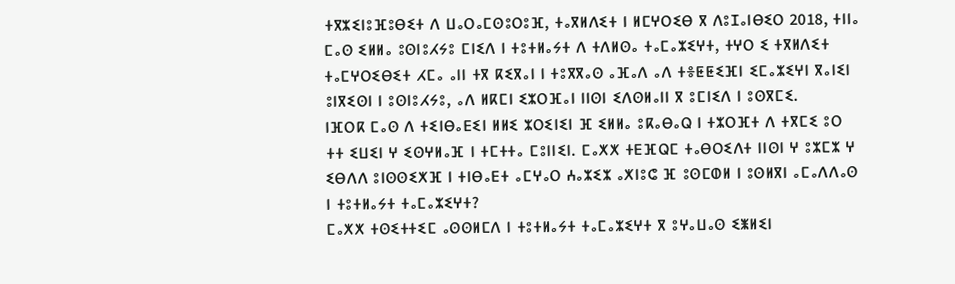ⵜⴳⵣⵉⵏⵓⴼⵓⴱⵉⵜ ⴷ ⵡⴰⵔⴰⵎⵙⵓⵔⵓⴼ, ⵜⴰⴳⵍⴷⵉⵜ ⵏ ⵍⵎⵖⵔⵉⴱ ⴳ ⴷⵓⵊⴰⵏⴱⵉⵔ 2018, ⵜⵏⵏⴰ ⵎⴰⵙ ⵉⵍⵍⴰ ⵓⵙⵏⵓⵃⵢⵓ ⵎⵏⵉⴷ ⵏ ⵜⵓⵜⵍⴰⵢⵜ ⴷ ⵜⴷⵍⵙⴰ ⵜⴰⵎⴰⵣⵉⵖⵜ, ⵜⵖⵔ ⵉ ⵜⴳⵍⴷⵉⵜ ⵜⴰⵎⵖⵔⵉⴱⵉⵜ ⵃⵎⴰ ⴰⵏⵏ ⵜⴳ ⴽⵉⴳⴰⵏ ⵏ ⵜⵓⴳⴳⴰⵙ ⴰⴼⴰⴷ ⴰⴷ ⵜⴻⵟⵟⵉⴼⵏ ⵉⵎⴰⵣⵉⵖⵏ ⴳⴰⵏⵉⵏ ⵓⵏⴳⵉⵙⵏ ⵏ ⵓⵙⵏⵓⵃⵢⵓ, ⴰⴷ ⵍⴽⵎⵏ ⵉⵣⵔⴼⴰⵏ ⵏⵏⵙⵏ ⵉⴷⵙⵍⴰⵏⵏ ⴳ ⵓⵎⵏⵉⴷ ⵏ ⵓⵙⴳⵎⵉ.
ⵏⴼⵔⴽ ⵎⴰⵙ ⴷ ⵜⵉⵏⴱⴰⴹⵉⵏ ⵍⵍⵉ ⵣⵔⵉⵏⵉⵏ ⴼ ⵉⵍⵍⴰ ⵓⴽⴰⴱⴰⵕ ⵏ ⵜⵣⵔⴼⵜ ⴷ ⵜⴳⵎⵉ ⵓⵔ ⵜⵜ ⵉⵡⵉⵏ ⵖ ⵉⵙⵖⵍⴰⴼ ⵏ ⵜⵎⵜⵜⴰ ⵎⵓⵏⵏⵉⵏ. ⵎⴰⵅⵅ ⵜⴹⴼⵕⵎ ⵜⴰⴱⵔⵉⴷⵜ ⵏⵏⵙⵏ ⵖ ⵓⵣⵎⵣ ⵖ ⵉⴱⴷⴷ ⵓⵏⵙⵙⵉⵅⴼ ⵏ ⵜⵏⴱⴰⴹⵜ ⴰⵎⵖⴰⵔ ⵄⴰⵣⵉⵣ ⴰⵅⵏⵓⵛ ⴼ ⵓⵙⵎⵀⵍ ⵏ ⵓⵙⵍⴳⵏ ⴰⵎⴰⴷⴷⴰⵙ ⵏ ⵜⵓⵜⵍⴰⵢⵜ ⵜⴰⵎⴰⵣⵉⵖⵜ?
ⵎⴰⵅⵅ ⵜⵙⵉⵜⵜⵉⵎ ⴰⵙⵙⵍⵎⴷ ⵏ ⵜⵓⵜⵍⴰⵢⵜ ⵜⴰⵎⴰⵣⵉⵖⵜ ⴳ ⵓⵖⴰⵡⴰⵙ ⵉⵥⵍⵉⵏ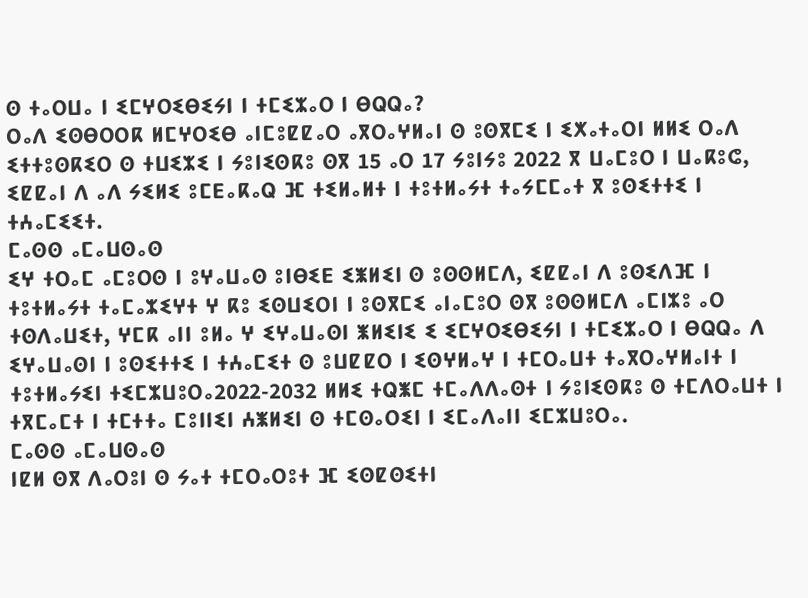ⵙ ⵜⴰⵔⵡⴰ ⵏ ⵉⵎⵖⵔⵉⴱⵉⵢⵏ ⵏ ⵜⵎⵉⵣⴰⵔ ⵏ ⴱⵕⵕⴰ?
ⵔⴰⴷ ⵉⵙⴱⵔⵔⴽ ⵍⵎⵖⵔⵉⴱ ⴰⵏⵎⵓⵇⵇⴰⵔ ⴰⴳⵔⴰⵖⵍⴰⵏ ⵙ ⵓⵙⴳⵎⵉ ⵏ ⵉⵅⴰⵜⴰⵔⵏ ⵍⵍⵉ ⵔⴰⴷ ⵉⵜⵜⵓⵙⴽⵉⵔ ⵙ ⵜⵡⵉⵣⵉ ⵏ ⵢⵓⵏⵉⵙⴽⵓ ⵙⴳ 15 ⴰⵔ 17 ⵢⵓⵏⵢⵓ 2022 ⴳ ⵡⴰⵎⵓⵔ ⵏ ⵡⴰⴽⵓⵛ, ⵉⵇⵇⴰⵏ ⴷ ⴰⴷ ⵢⵉⵍⵉ ⵓⵎⴹⴰⴽⴰⵕ ⴼ ⵜⵉⵍⴰⵍⵜ ⵏ ⵜⵓⵜⵍⴰⵢⵜ ⵜⴰⵢⵎⵎⴰⵜ ⴳ ⵓⵙⵉⵜⵜⵉ ⵏ ⵜⵄⴰⵎⵉⵉⵜ.
ⵎⴰⵙⵙ ⴰⵎⴰⵡⵙⴰⵙ
ⵉⵖ ⵜⵔⴰⵎ ⴰⵎⵓⵔⵙ ⵏ ⵓⵖⴰⵡⴰⵙ ⵓⵏⴱⵉⴹ ⵉⵥⵍⵉⵏ ⵙ ⵓⵙⵙⵍⵎⴷ, ⵉⵇⵇⴰⵏ ⴷ ⵓⵙⵉⴷⴼ ⵏ ⵜⵓⵜⵍⴰⵢⵜ ⵜⴰⵎⴰⵣⵉⵖⵜ ⵖ ⴽⵓ ⵉⵙⵡⵉⵔⵏ ⵏ ⵓⵙⴳⵎⵉ ⴰⵏⴰⵎⵓⵔ ⵙⴳ ⵓⵙⵙⵍⵎⴷ ⴰⵎⵏⵣⵓ ⴰⵔ ⵜⵙⴷⴰⵡⵉⵜ, ⵖⵎⴽ ⴰⵏⵏ ⵓⵍⴰ ⵖ ⵉⵖⴰⵡⴰⵙⵏ ⵥⵍⵉⵏⵉ ⵉ ⵉⵎⵖⵔⵉⴱⵉⵢⵏ ⵏ ⵜⵎⵉⵣⴰⵔ ⵏ ⴱⵕⵕⴰ ⴷ ⵉⵖⴰⵡⴰⵙⵏ ⵏ ⵓⵙⵉⵜⵜⵉ ⵏ ⵜⵄⴰⵎⵉⵜ ⵙ ⵓⵡⵇⵇⵔ ⵏ ⵉⵙⵖⵍⴰⵖ ⵏ ⵜⵎⵔⴰⵡⵜ ⵜⴰⴳⵔⴰⵖⵍⴰⵏⵜ ⵏ ⵜⵓⵜⵍⴰⵢⵉⵏ ⵜⵉⵎⵣⵡⵓⵔⴰ2022-2032 ⵍⵍⵉ ⵜⵕⵥⵎ ⵜⵎⴰⴷⴷⴰⵙⵜ ⵏ ⵢⵓⵏⵉⵙⴽⵓ ⵙ ⵜⵎⴷⵔⴰⵡⵜ ⵏ ⵜⴳⵎⴰⵎⵜ ⵏ ⵜⵎⵜⵜⴰ ⵎⵓⵏⵏⵉⵏ ⵄⵥⵍⵉⵏ ⵙ ⵜⵎⵙⴰⵔⵉⵏ ⵏ ⵉⵎⴰⴷⴰⵏⵏ ⵉⵎⵣⵡⵓⵔⴰ.
ⵎⴰⵙⵙ ⴰⵎⴰⵡⵙⴰⵙ
ⵏⵇⵍ ⵙⴳ ⴷⴰⵔⵓⵏ ⵙ ⵢⴰⵜ ⵜⵎⵔⴰⵔⵓⵜ ⴼ ⵉⵙⵇⵙⵉⵜⵏ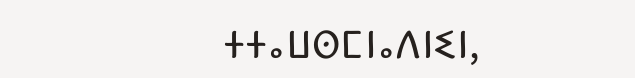ⵜⵜⴰⵡⵙⵎⵏⴰⴷⵏⵉⵏ,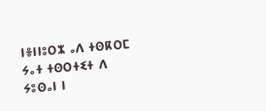ⵏⴻⵏⵏⵓⵔⵣ ⴰⴷ ⵜⵙⴽⵔⵎ ⵢⴰⵜ ⵜⵙⵔⵜⵉⵜ ⴷ ⵢⵓⵙⴰⵏ ⵏ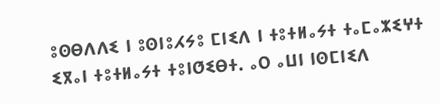ⵓⵙⴱⴷⴷⵉ ⵏ ⵓⵙⵏⵓⵃⵢⵓ ⵎⵏⵉⴷ ⵏ ⵜⵓⵜⵍⴰⵢⵜ ⵜⴰⵎⴰⵣⵉⵖⵜ ⵉⴳⴰⵏ ⵜⵓⵜⵍⴰⵢⵜ ⵜⵓⵏⵚⵉⴱⵜ. ⴰⵔ ⴰⵡⵏ ⵏⵙⵎⵏⵉⴷ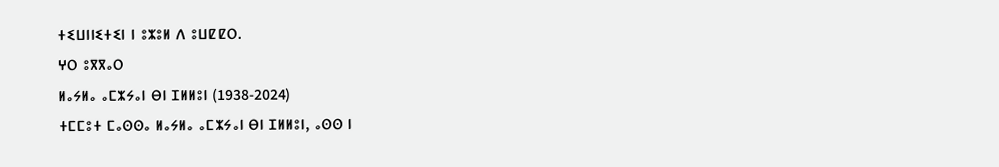ⵜⵉⵡⵏⵏⵉⵜⵉⵏ ⵏ ⵓⵣⵓⵍ ⴷ ⵓⵡⵇⵇⵔ.
ⵖⵔ ⵓⴳⴳⴰⵔ
ⵍⴰⵢⵍⴰ ⴰⵎⵣⵢⴰⵏ ⴱⵏ ⵊⵍⵍⵓⵏ (1938-2024)
ⵜⵎⵎⵓⵜ ⵎⴰⵙⵙⴰ ⵍⴰⵢⵍⴰ ⴰⵎⵣⵢⴰⵏ ⴱⵏ ⵊⵍⵍⵓⵏ, ⴰⵙⵙ ⵏ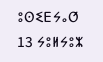ⵓⵙⵉⴹⵢⴰⵚ 13 ⵢⵓⵍⵢⵓⵣ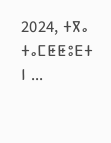2024, ⵜⴳⴰ ⵜⴰⵎⵟⵟⵓⴹⵜ ⵏ ...